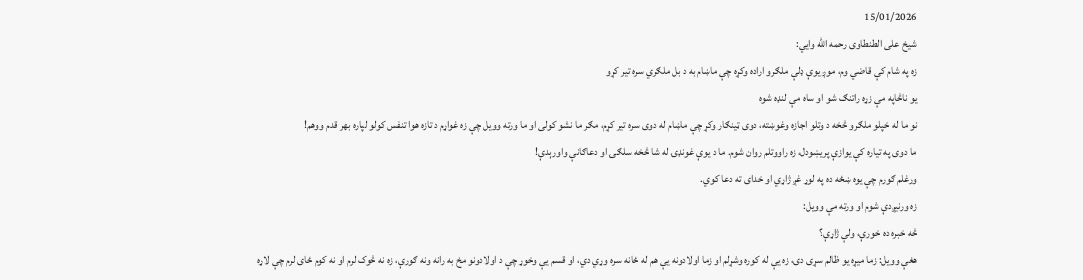15/01/2026
شیخ علی الطنطاوی رحمه الله وایي:
زه په شام کې قاضي وم، موږ یوې ډلې ملګرو اراده وکړه چې ماښام به د بل ملګري سره تیر کړو
یو ناڅاپه مې زړه راتنګ شو او ساه مې لنډه شوه
نو ما له خپلو ملګرو څخه د وتلو اجازه وغوښته، دوی ټینګار وکړ چې ماښام له دوی سره تیر کړم، مګر ما نشو کولی او ما ورته وویل چې زه غواړم د تازه هوا تنفس کولو لپاره بهر قدم ووهم!
ما دوی په تیاره کې یوازې پریښودل، زه راووتلم روان شوم. ما د یوې غونډۍ له شا څخه سلګۍ او دعاګانې واورېدې!
ورغلم ګورم چې یوه ښځه ده په لوړ غږ ژاړي او خدای ته دعا کوي.
زه ورنیږدې شوم او ورته مې وویل:
څه خبره ده خورې، ولې ژاړې؟
هغې وویل: زما میړه یو ظالم سړی دی، زه یې له کوره وشړلم او زما اولادونه یې هم له ځانه سره وړي دي، او قسم یې وخوړ چې د اولادونو مخ به رانه ونه ګورې، زه نه څوک لرم او نه کوم ځای لرم چې لاړه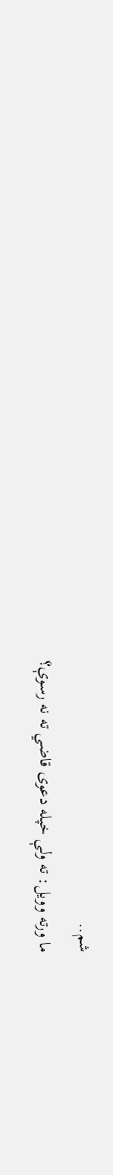شم..
ما ورته وویل: ته ولې خپله دعوی قاضي ته نه رسوې؟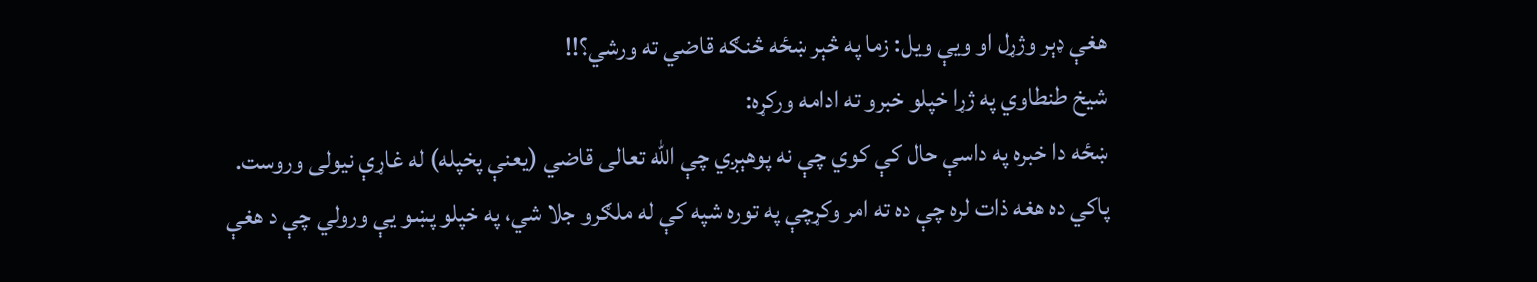هغې ډېر وژړل او ويې ويل: زما په څېر ښځه څنګه قاضي ته ورشي؟!!
شیخ طنطاوي په ژړا خپلو خبرو ته ادامه ورکړه:
ښځه دا خبره په داسې حال کې کوي چې نه پوهېږي چې الله تعالی قاضي (یعنې پخپله) له غاړې نیولی وروست.
پاکي ده هغه ذات لره چې ده ته امر وکړچې په توره شپه کې له ملګرو جلا شي، په خپلو پښو یې ورولي چې د هغې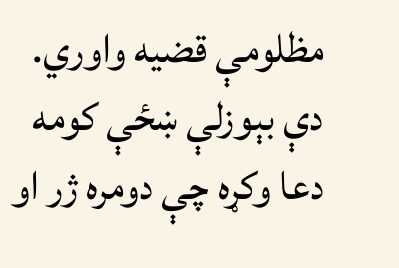مظلومې قضیه واوري.
دې بېوزلې ښځې کومه دعا وکړه چې دومره ژر او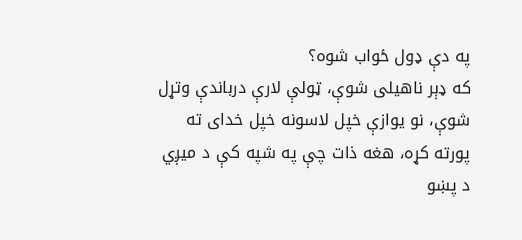په دې ډول ځواب شوه؟
که ډېر ناهیلی شوې، ټولې لارې درباندې وتړل شوې، نو یوازې خپل لاسونه خپل خدای ته پورته کړه، هغه ذات چې په شپه کې د میږي د پښو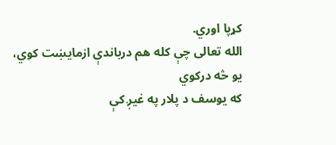کړپا اوري.
الله تعالی چې کله هم درباندې ازمایښت کوي، یو څه درکوي
که یوسف د پلار په غیږ کې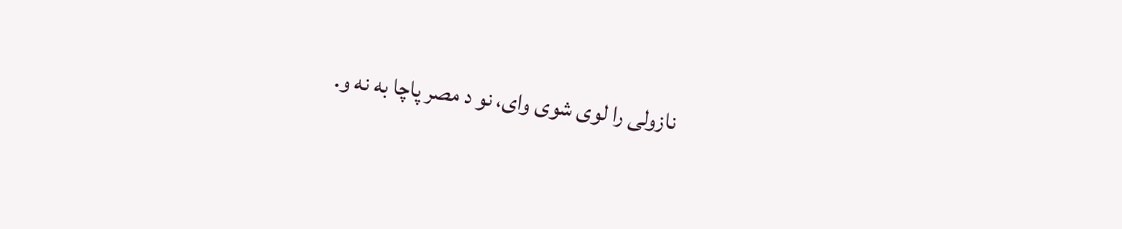نازولی را لوی شوی وای، نو د مصر پاچا به نه و.